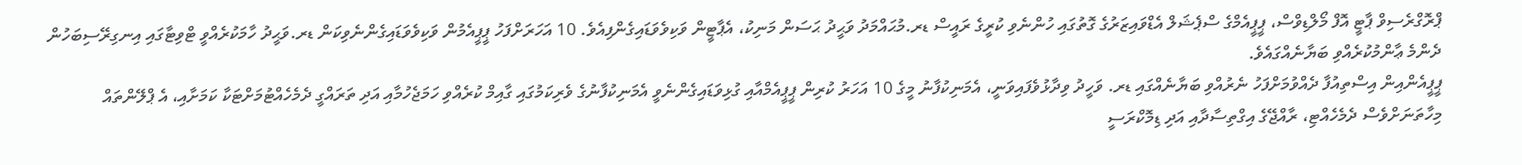ޕްރޮގްރެސިވް ޕާޓީ އޮފް މޯލްޑިވްސް، ޕީޕީއެމްގެ ސްޕެޝަލް އެޑްވައިޒަރުގެ ގޮތުގައި ހުންނެވި ކުރީގެ ރައީސް ޑރ.މުޙައްމަދު ވަޙީދު ޙަސަން މަނިކު، އެޕާޓީން ވަކިވެވަޑައިގެންފިއެވެ. 10 އަހަރަށްފަހު ޕީޕީއެމުން ވަކިވެވަޑައިގެންނެވިކަން ޑރ.ވަޙީދު ހާމަކުރެއްވީ ޓްވިޓާގައި އިނގިރޭސިބަހުން ދެންމެ ޢާންމުކުރެއްވި ބަޔާނެއްގައެވެ.
ޕީޕީއެންއިން އިސްތިއުފާ ދެއްވުމަށްފަހު ނެރުއްވި ބަޔާނެއްގައި ޑރ. ވަހީދު ވިދާޅުވެފައިވަނީ، އެމަނިކުފާނު މީގެ 10 އަހަރު ކުރިން ޕީޕީއެމްއާއި ގުޅިވަޑައިގެންނެވީ އެމަނިކުފާނުގެ ވެރިކަމުގައި ގާއިމް ކުރެއްވި ހަމަޖެހުމާއި އަދި ތަރައްގީ ދެމެހެއްޓުމަށްޓަކާ ކަމަށާއި، އެ ޕްލޭންތައް މިހާތަނަށްވެސް ދެމެހެއްޓި، ރާއްޖޭގެ އިގްތިސާދާއި އަދި ޑިމޮކްރަސީ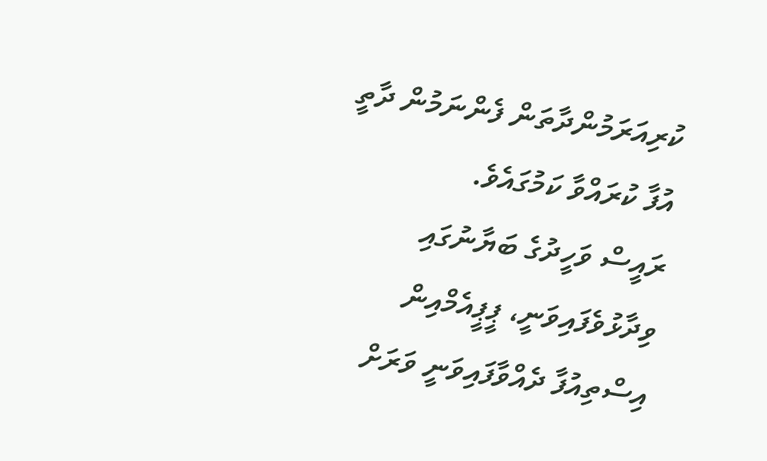ކުރިއަރަމުންދާތަން ފެންނަމުން ދާތީ އުފާ ކުރައްވާ ކަމުގައެވެ.
ރައީސް ވަހީދުގެ ބަޔާނުގައި ވިދާޅުވެފައިވަނީ، ޕީޕީއެމްއިން އިސްތިއުފާ ދެއްވާފައިވަނީ ވަރަށް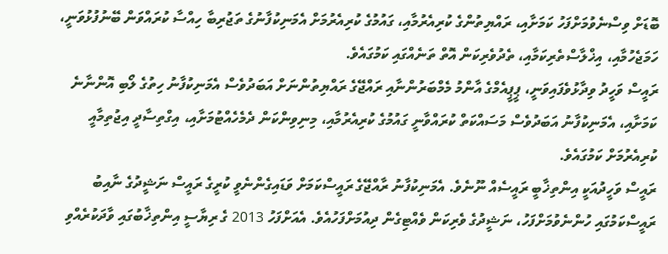ބޮޑަށް ވިސްނެވުމަށްފަހު ކަމަށާއި، ރައްޔިތުންގެ ކުރިއެރުމާއި، ގައުމުގެ ކުރިއެރުމަށް އެމަނިކުފާނުގެ ތަޖުރިބާ ހިއްސާ ކުރައްވަން ބޭނުފުޅުވަނީ، ހަމަޖެހުމާއި، އިޚްލާސްތެރިކަމާއި، ތެދުވެރިކަން އޮތް ތަނެއްގައި ކަމުގައެވެ.
ރައީސް ވަހީދު ވިދާޅުވެފައިވަނީ، ޕީޕީއެމްގެ އާންމު މެމްބަރުންނާއި ރައްޖޭގެ ރައްޔިތުންނަށް އަބަދުވެސް އެމަނިކުފާނު ހިތުގެ ލޯބި އޮންނާނެ ކަމަށާއި، އެމަނިކުފާނު އަބަދުވެސް މަސައްކަތް ކުރައްވާނީ ގައުމުގެ ކުރިއެރުމާއި، މިނިވިންކަން ދެމެހެއްޓުމަށާއި، އިގްތިސާދީ އިޖުތިމާއީ ކުރިއެރުމަށް ކަމުގައެވެ.
ރައީސް ވަހީދުއަކީ އިންތިޚާބީ ރައީސެއް ނޫނެވެ. އެމަނިކުފާނު ރާއްޖޭގެ ރައީސްކަމަށް ވަޑައިގެންނެވީ ކުރީގެ ރައީސް ނަޝީދުގެ ނާއިބު ރައީސްކަމުގައި ހުންނެވުމަށްފަހު، ނަޝީދުގެ ވެރިކަން ވެއްޓިގެން ދިއުމަށްފަހުއެވެ. އެއަށްފަހު 2013 ގެ ރިޔާސީ އިންތިޚާބުގައި ވާދަކުރެއްވި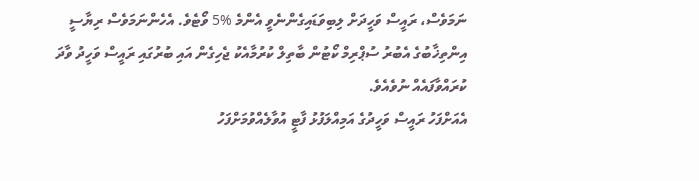ނަމަވެސް، ރައީސް ވަހީދަށް ލިބިވަޑައިގެންނެވީ އެންމެ %5 ވޯޓެވެ. އެހެންނަމަވެސް ރިޔާސީ އިންތިޚާބުގެ އެބުރު ސުޕްރިމް ކޯޓުން ބާތިލް ކުރުމާއެކު ޖެހިގެން އައި ބުރުގައި ރައީސް ވަހީދު ވާދަ ކުރައްވާފައެއް ނުވެއެވެ.
އެއަށްފަހު ރައީސް ވަހީދުގެ އަމިއްލަފުޅު ފާޓީ އުވާލެއްވުމަށްފަހު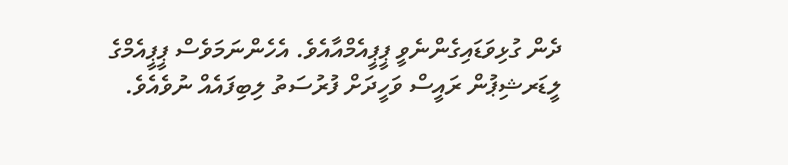ދެން ގުޅިވަޑައިގެންނެވީ ޕީޕީއެމްއާއެވެ. އެހެންނަމަވެސް ޕީޕީއެމްގެ ލީޑަރޝިޕުން ރައީސް ވަހީދަށް ފުރުސަތު ލިބިފައެއް ނުވެއެވެ.